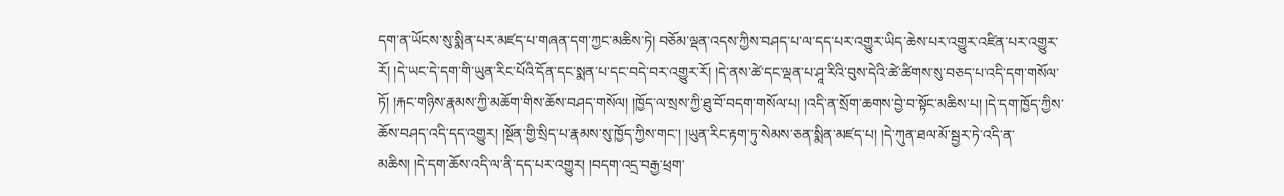དག་ན་ཡོངས་སུ་སྨིན་པར་མཛད་པ་གཞན་དག་ཀྱང་མཆིས་ཏེ། བཅོམ་ལྡན་འདས་ཀྱིས་བཤད་པ་ལ་དད་པར་འགྱུར་ཡིད་ཆེས་པར་འགྱུར་འཛིན་པར་འགྱུར་རོ། །དེ་ཡང་དེ་དག་གི་ཡུན་རིང་པོའི་དོན་དང་སྨན་པ་དང་བདེ་བར་འགྱུར་རོ། །དེ་ནས་ཚེ་དང་ལྡན་པ་ཤཱ་རིའི་བུས་དེའི་ཚེ་ཚིགས་སུ་བཅད་པ་འདི་དག་གསོལ་ཏོ། །རྐང་གཉིས་རྣམས་ཀྱི་མཆོག་གིས་ཆོས་བཤད་གསོལ། །ཁྱོད་ལ་སྲས་ཀྱི་ཐུ་བོ་བདག་གསོལ་པ། །འདི་ན་སྲོག་ཆགས་བྱེ་བ་སྟོང་མཆིས་པ། །དེ་དག་ཁྱོད་ཀྱིས་ཆོས་བཤད་འདི་དད་འགྱུར། །སྔོན་གྱི་སྲིད་པ་རྣམས་སུ་ཁྱོད་ཀྱིས་གང་། །ཡུན་རིང་རྟག་ཏུ་སེམས་ཅན་སྨིན་མཛད་པ། །དེ་ཀུན་ཐལ་མོ་སྦྱར་ཏེ་འདི་ན་མཆིས། །དེ་དག་ཆོས་འདི་ལ་ནི་དད་པར་འགྱུར། །བདག་འདྲ་བརྒྱ་ཕྲག་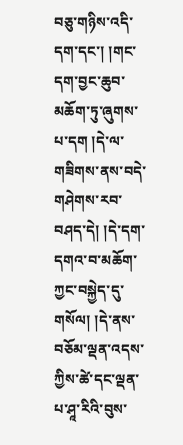བཅུ་གཉིས་འདི་དག་དང་། །གང་དག་བྱང་ཆུབ་མཆོག་ཏུ་ཞུགས་པ་དག །དེ་ལ་གཟིགས་ནས་བདེ་གཤེགས་རབ་བཤད་དེ། །དེ་དག་དགའ་བ་མཆོག་ཀྱང་བསྐྱེད་དུ་གསོལ། །དེ་ནས་བཅོམ་ལྡན་འདས་ཀྱིས་ཚེ་དང་ལྡན་པ་ཤཱ་རིའི་བུས་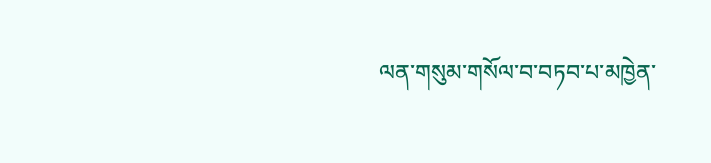ལན་གསུམ་གསོལ་བ་བཏབ་པ་མཁྱེན་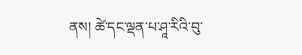ནས། ཚེ་དང་ལྡན་པ་ཤཱ་རིའི་བུ་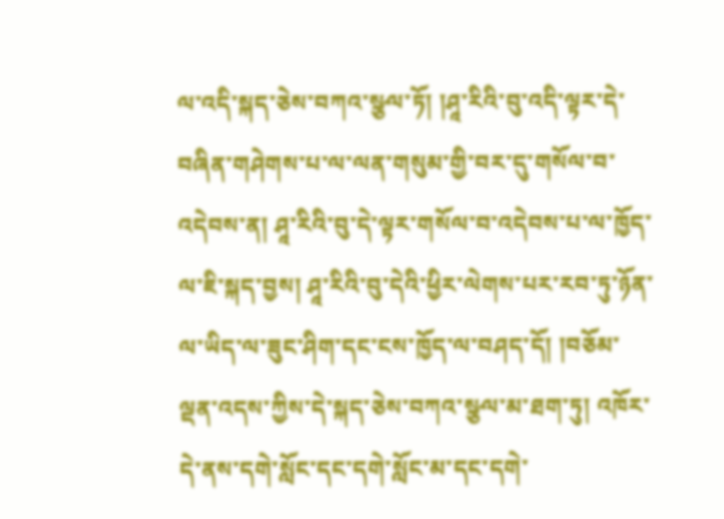ལ་འདི་སྐད་ཅེས་བཀའ་སྩལ་ཏོ། །ཤཱ་རིའི་བུ་འདི་ལྟར་དེ་བཞིན་གཤེགས་པ་ལ་ལན་གསུམ་གྱི་བར་དུ་གསོལ་བ་འདེབས་ན། ཤཱ་རིའི་བུ་དེ་ལྟར་གསོལ་བ་འདེབས་པ་ལ་ཁྱོད་ལ་ཇི་སྐད་བྱས། ཤཱ་རིའི་བུ་དེའི་ཕྱིར་ལེགས་པར་རབ་ཏུ་ཉོན་ལ་ཡིད་ལ་ཟུང་ཤིག་དང་ངས་ཁྱོད་ལ་བཤད་དོ། །བཅོམ་ལྡན་འདས་ཀྱིས་དེ་སྐད་ཅེས་བཀའ་སྩལ་མ་ཐག་ཏུ། འཁོར་དེ་ནས་དགེ་སློང་དང་དགེ་སློང་མ་དང་དགེ་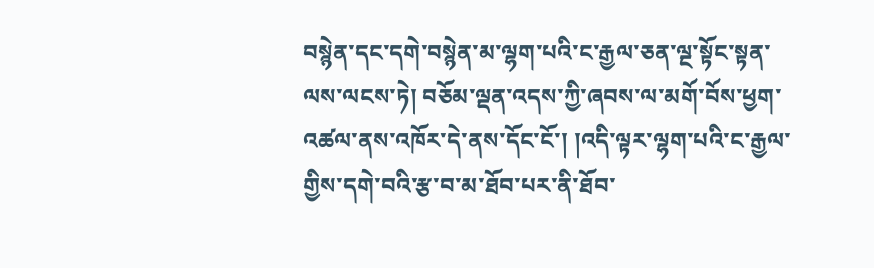བསྙེན་དང་དགེ་བསྙེན་མ་ལྷག་པའི་ང་རྒྱལ་ཅན་ལྔ་སྟོང་སྟན་ལས་ལངས་ཏེ། བཅོམ་ལྡན་འདས་ཀྱི་ཞབས་ལ་མགོ་བོས་ཕྱག་འཚལ་ནས་འཁོར་དེ་ནས་དོང་ངོ་། །འདི་ལྟར་ལྷག་པའི་ང་རྒྱལ་གྱིས་དགེ་བའི་རྩ་བ་མ་ཐོབ་པར་ནི་ཐོབ་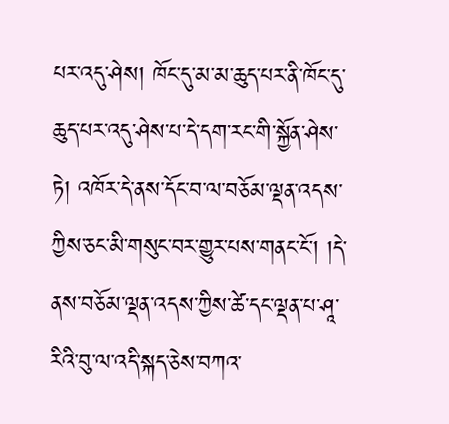པར་འདུ་ཤེས། ཁོང་དུ་མ་མ་ཆུད་པར་ནི་ཁོང་དུ་ཆུད་པར་འདུ་ཤེས་པ་དེ་དག་རང་གི་སྐྱོན་ཤེས་ཏེ། འཁོར་དེ་ནས་དོང་བ་ལ་བཅོམ་ལྡན་འདས་ཀྱིས་ཅང་མི་གསུང་བར་གྱུར་པས་གནང་ངོ་། །དེ་ནས་བཅོམ་ལྡན་འདས་ཀྱིས་ཚེ་དང་ལྡན་པ་ཤཱ་རིའི་བུ་ལ་འདི་སྐད་ཅེས་བཀའ་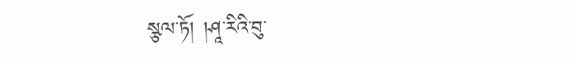སྩལ་ཏོ། །ཤཱ་རིའི་བུ་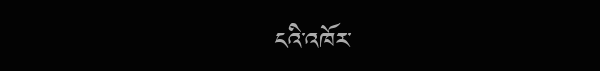ངའི་འཁོར་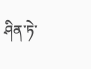ཤིན་ཏེ་